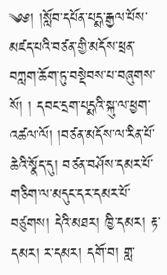༄༅། །སློབ་དཔོན་པདྨ་རྒྱལ་པོས་མཛད་པའི་བཙན་གྱི་མདོས་ཕྲན་བཀླག་ཆོག་ཏུ་བསྡེབས་པ་བཞུགས་སོ། ། དབང་དྲག་པདྨའི་སྐུ་ལ་ཕྱག་འཚལ་ལོ། །བཙན་མདོས་ལ་རིན་པོ་ཆེའི་སྣོད་དུ། བཙན་བཤོས་དམར་པོ་གཅིག་ལ་མདུང་དར་དམར་པོ་བཙུགས། དེའི་མཐར། ཁྱི་དམར། རྟ་དམར། ར་དམར། དགོ་བ། གླ་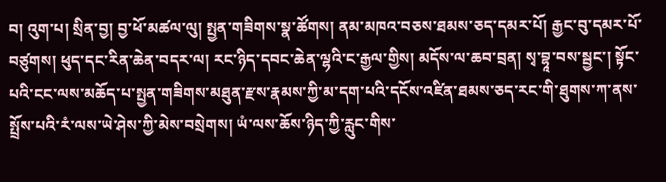བ། འུག་པ། སྲིན་བྱ། བྱ་ཕོ་མཚལ་ལུ། སྤྱན་གཟིགས་སྣ་ཚོགས། ནམ་མཁའ་བཅས་ཐམས་ཅད་དམར་པོ། རྒྱང་བུ་དམར་པོ་བཙུགས། ཕུད་དང་རིན་ཆེན་བདར་ལ། རང་ཉིད་དབང་ཆེན་ལྷའི་ང་རྒྱལ་གྱིས། མདོས་ལ་ཆབ་བྲན། སྭ་བྷཱ་བས་སྦྱང་། སྟོང་པའི་ངང་ལས་མཆོད་པ་སྤྱན་གཟིགས་མཐུན་རྫས་རྣམས་ཀྱི་མ་དག་པའི་དངོས་འཛིན་ཐམས་ཅད་རང་གི་ཐུགས་ཀ་ནས་སྤྲོས་པའི་རཾ་ལས་ཡེ་ཤེས་ཀྱི་མེས་བསྲེགས། ཡཾ་ལས་ཆོས་ཉིད་ཀྱི་རླུང་གིས་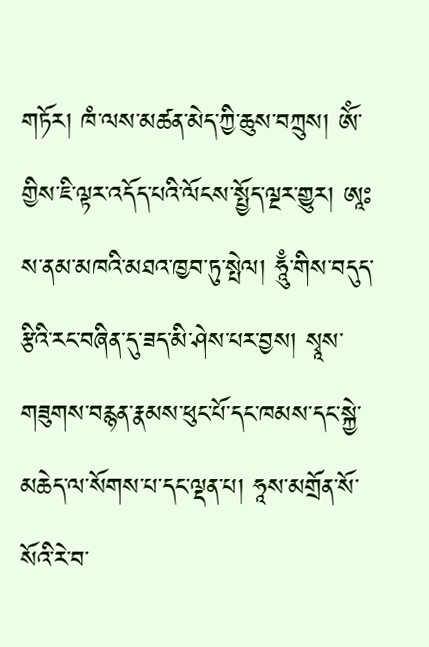གཏོར། ཁཾ་ལས་མཚན་མེད་ཀྱི་ཆུས་བཀྲུས། ཨོཾ་གྱིས་ཇི་ལྟར་འདོད་པའི་ལོངས་སྤྱོད་ལྔར་གྱུར། ཨཱཿས་ནམ་མཁའི་མཐའ་ཁྱབ་ཏུ་སྤེལ། ཧཱུྃ་གིས་བདུད་རྩིའི་རང་བཞིན་དུ་ཟད་མི་ཤེས་པར་བྱས། སྭཱས་གཟུགས་བརྙན་རྣམས་ཕུང་པོ་དང་ཁམས་དང་སྐྱེ་མཆེད་ལ་སོགས་པ་དང་ལྡན་པ། ཧཱས་མགྲོན་སོ་སོའི་རེ་བ་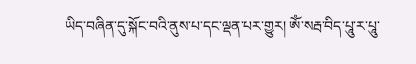ཡིད་བཞིན་དུ་སྐོང་བའི་ནུས་པ་དང་ལྡན་པར་གྱུར། ཨོཾ་སརྦ་བིད་པཱུ་ར་པཱུ་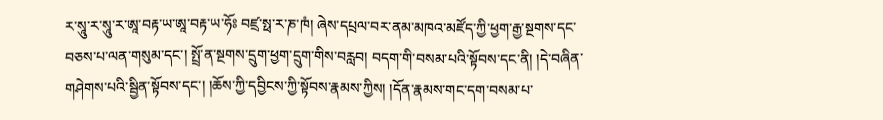ར་སཱུ་ར་སཱུ་ར་ཨཱ་བརྟ་ཡ་ཨཱ་བརྟ་ཡ་ཧོཿ བཛྲ་སྥ་ར་ཎ་ཁཾ། ཞེས་དཔྲལ་བར་ནམ་མཁའ་མཛོད་ཀྱི་ཕྱག་རྒྱ་སྔགས་དང་བཅས་པ་ལན་གསུམ་དང་། སྤྲོ་ན་སྔགས་དྲུག་ཕྱག་དྲུག་གིས་བརླབ། བདག་གི་བསམ་པའི་སྟོབས་དང་ནི། །དེ་བཞིན་གཤེགས་པའི་སྦྱིན་སྟོབས་དང་། །ཆོས་ཀྱི་དབྱིངས་ཀྱི་སྟོབས་རྣམས་ཀྱིས། །དོན་རྣམས་གང་དག་བསམ་པ་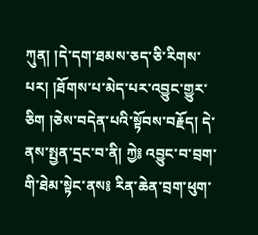ཀུན། །དེ་དག་ཐམས་ཅད་ཅི་རིགས་པར། །ཐོགས་པ་མེད་པར་འབྱུང་གྱུར་ཅིག །ཅེས་བདེན་པའི་སྟོབས་བརྗོད། དེ་ནས་སྤྱན་དྲང་བ་ནི། ཀྱེ༔ འབྱུང་བ་བྲག་གི་ཐེམ་སྟེང་ནས༔ རིན་ཆེན་བྲག་ཕུག་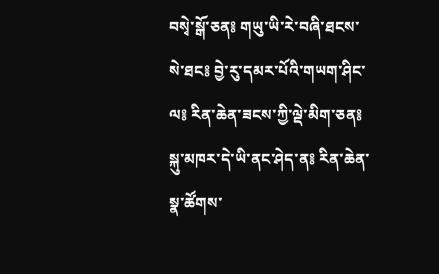བསྭེ་སྒོ་ཅན༔ གཡུ་ཡི་རེ་བཞི་ཐངས་སེ་ཐང༔ བྱེ་རུ་དམར་པོའི་གཡག་ཤིང་ལ༔ རིན་ཆེན་ཟངས་ཀྱི་ལྡེ་མིག་ཅན༔ སྐུ་མཁར་དེ་ཡི་ནང་ཤེད་ན༔ རིན་ཆེན་སྣ་ཚོགས་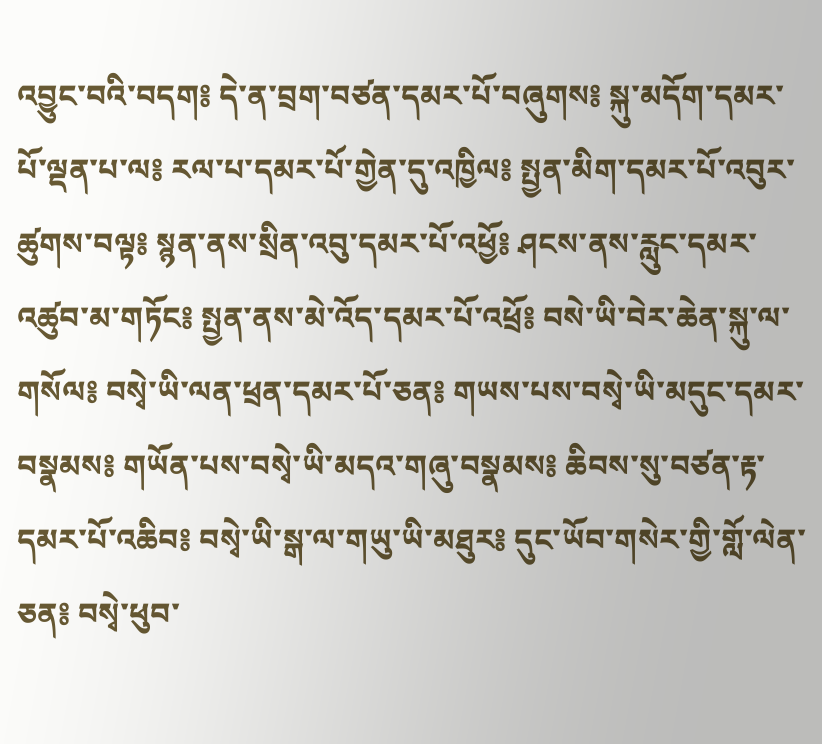འབྱུང་བའི་བདག༔ དེ་ན་བྲག་བཙན་དམར་པོ་བཞུགས༔ སྐུ་མདོག་དམར་པོ་ལྡན་པ་ལ༔ རལ་པ་དམར་པོ་གྱེན་དུ་འཁྱིལ༔ སྤྱན་མིག་དམར་པོ་འབུར་ཚུགས་བལྟ༔ སྙན་ནས་སྲིན་འབུ་དམར་པོ་འཕྱོ༔ ཤངས་ནས་རླུང་དམར་འཚུབ་མ་གཏོང༔ སྤྱན་ནས་མེ་འོད་དམར་པོ་འཕྲོ༔ བསེ་ཡི་བེར་ཆེན་སྐུ་ལ་གསོལ༔ བསྭེ་ཡི་ལན་ཕྲན་དམར་པོ་ཅན༔ གཡས་པས་བསྭེ་ཡི་མདུང་དམར་བསྣམས༔ གཡོན་པས་བསྭེ་ཡི་མདའ་གཞུ་བསྣམས༔ ཆིབས་སུ་བཙན་རྟ་དམར་པོ་འཆིབ༔ བསྭེ་ཡི་སྒ་ལ་གཡུ་ཡི་མཐུར༔ དུང་ཡོབ་གསེར་གྱི་གློ་ལེན་ཅན༔ བསྭེ་ཕུབ་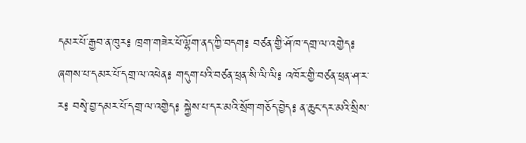དམར་པོ་རྒྱབ་ན་ཁུར༔ ཁྲག་གཟེར་ཕོ་ལྷོག་ནད་ཀྱི་བདག༔ བཙན་གྱི་ཤོ་ཁ་དགྲ་ལ་འགྱེད༔ ཞགས་པ་དམར་པོ་དགྲ་ལ་འཕེན༔ གདུག་པའི་བཙན་ཕྲན་སི་ལི་ལི༔ འཁོར་གྱི་བཙན་ཕྲན་ཤ་ར་ར༔ བསྭེ་བྱ་དམར་པོ་དགྲ་ལ་འགྱེད༔ སྐྱེས་པ་དར་མའི་སྲོག་གཅོད་བྱེད༔ ན་ཆུང་དར་མའི་སྲིས་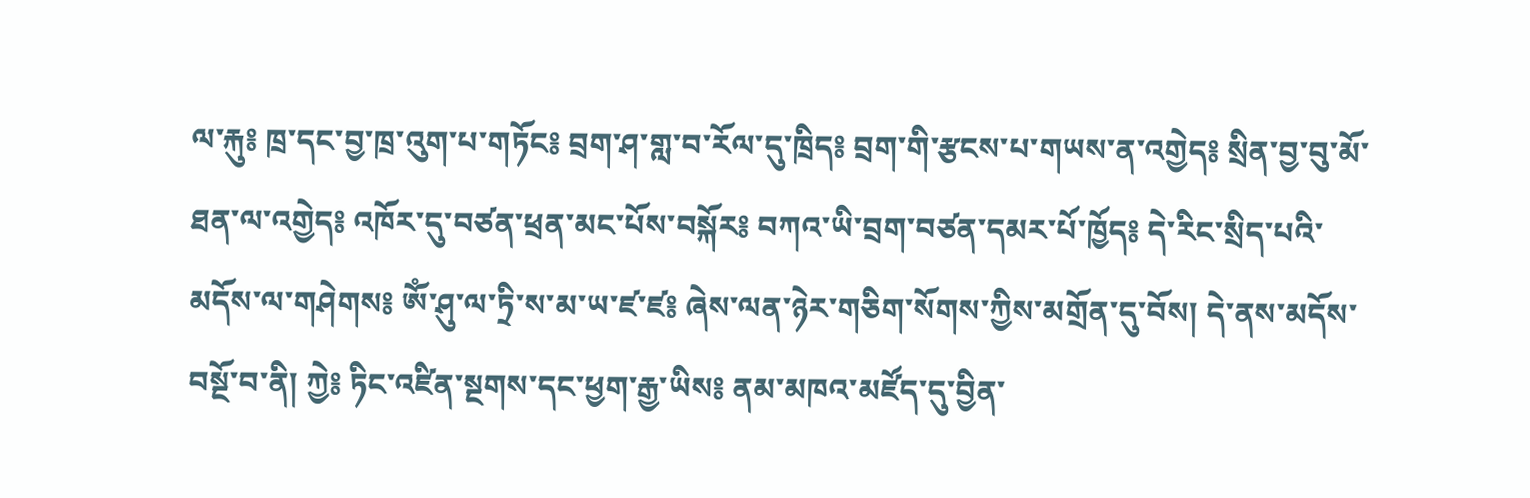ལ་རྐུ༔ ཁྲ་དང་བྱ་ཁྲ་འུག་པ་གཏོང༔ བྲག་ཤ་གླ་བ་རོལ་དུ་ཁྲིད༔ བྲག་གི་རྩངས་པ་གཡས་ན་འགྱེད༔ སྲིན་བྱ་བུ་མོ་ཐན་ལ་འགྱེད༔ འཁོར་དུ་བཙན་ཕྲན་མང་པོས་བསྐོར༔ བཀའ་ཡི་བྲག་བཙན་དམར་པོ་ཁྱོད༔ དེ་རིང་སྲིད་པའི་མདོས་ལ་གཤེགས༔ ཨོཾ་ཤུ་ལ་ཏྲི་ས་མ་ཡ་ཛ་ཛ༔ ཞེས་ལན་ཉེར་གཅིག་སོགས་ཀྱིས་མགྲོན་དུ་བོས། དེ་ནས་མདོས་བསྔོ་བ་ནི། ཀྱེ༔ ཏིང་འཛིན་སྔགས་དང་ཕྱག་རྒྱ་ཡིས༔ ནམ་མཁའ་མཛོད་དུ་བྱིན་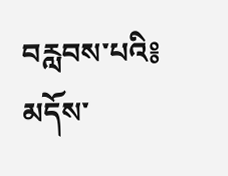བརླབས་པའི༔ མདོས་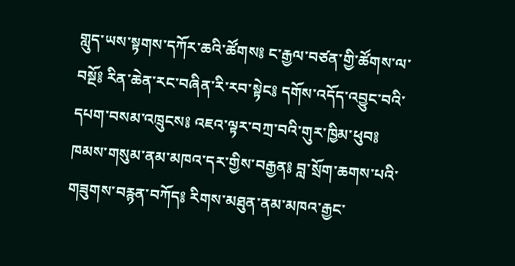གླུད་ཡས་སྟགས་དཀོར་ཆའི་ཚོགས༔ ང་རྒྱལ་བཙན་གྱི་ཚོགས་ལ་བསྔོ༔ རིན་ཆེན་རང་བཞིན་རི་རབ་སྟེང༔ དགོས་འདོད་འབྱུང་བའི་དཔག་བསམ་འཁྲུངས༔ འཇའ་ལྟར་བཀྲ་བའི་གུར་ཁྱིམ་ཕུབ༔ ཁམས་གསུམ་ནམ་མཁའ་དར་གྱིས་བརྒྱན༔ བླ་སྲོག་ཆགས་པའི་གཟུགས་བརྙན་བཀོད༔ རིགས་མཐུན་ནམ་མཁའ་རྒྱང་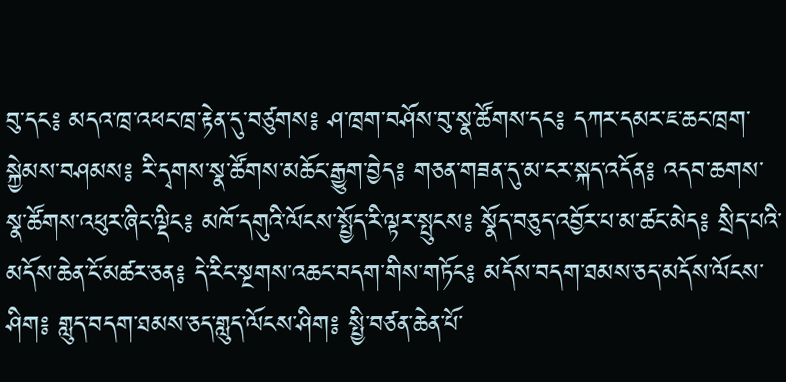བུ་དང༔ མདའ་ཁྲ་འཕང་ཁྲ་རྟེན་དུ་བཙུགས༔ ཤ་ཁྲག་བཤོས་བུ་སྣ་ཚོགས་དང༔ དཀར་དམར་ཇ་ཆང་ཁྲག་སྐྱེམས་བཤམས༔ རི་དྭགས་སྣ་ཚོགས་མཆོང་རྒྱུག་བྱེད༔ གཅན་གཟན་དུ་མ་ངར་སྐད་འདོན༔ འདབ་ཆགས་སྣ་ཚོགས་འཕུར་ཞིང་ལྡིང༔ མཁོ་དགུའི་ལོངས་སྤྱོད་རི་ལྟར་སྤུངས༔ སྣོད་བཅུད་འབྱོར་པ་མ་ཚང་མེད༔ སྲིད་པའི་མདོས་ཆེན་ངོ་མཚར་ཅན༔ དེ་རིང་སྔགས་འཆང་བདག་གིས་གཏོང༔ མདོས་བདག་ཐམས་ཅད་མདོས་ལོངས་ཤིག༔ གླུད་བདག་ཐམས་ཅད་གླུད་ལོངས་ཤིག༔ སྤྱི་བཙན་ཆེན་པོ་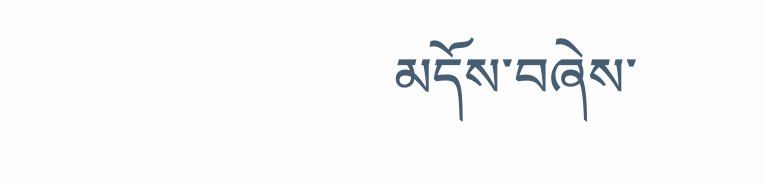མདོས་བཞེས་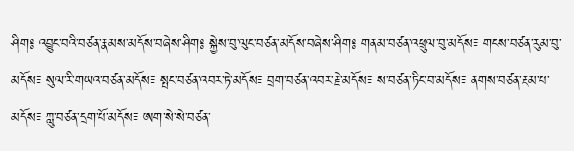ཤིག༔ འབྱུང་བའི་བཙན་རྣམས་མདོས་བཞེས་ཤིག༔ སྐྱེས་བུ་ལུང་བཙན་མདོས་བཞེས་ཤིག༔ གནམ་བཙན་འཕྲུལ་བུ་མདོས༴ གངས་བཙན་རུམ་བུ་མདོས༴ སུལ་རི་གཡའ་བཙན་མདོས༴ སྤང་བཙན་འབར་ཏེ་མདོས༴ བྲག་བཙན་འབར་རྗེ་མདོས༴ ས་བཙན་ཏིང་བ་མདོས༴ ནགས་བཙན་རྔམ་པ་མདོས༴ ཀླུ་བཙན་དྲག་པོ་མདོས༴ ཨག་སེ་སེ་བཙན་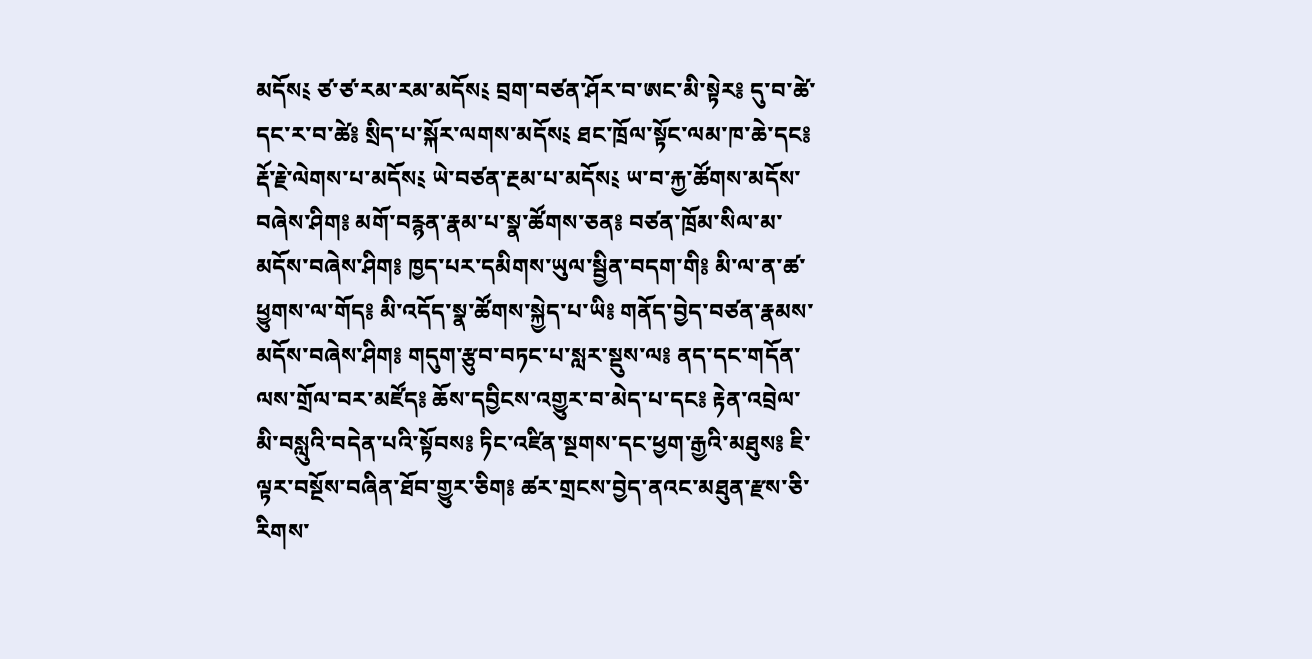མདོས༴ ཙ་ཙ་རམ་རམ་མདོས༴ བྲག་བཙན་ཤོར་བ་ཨང་མི་སྟེར༔ དུ་བ་ཚེ་དང་ར་བ་ཚེ༔ སྲིད་པ་སྐོར་ལགས་མདོས༴ ཐང་ཁྲོལ་སྟོང་ལམ་ཁ་ཆེ་དང༔ རྡོ་རྗེ་ལེགས་པ་མདོས༴ ཡེ་བཙན་རྔམ་པ་མདོས༴ ཡ་བ་རྐྱ་ཚོགས་མདོས་བཞེས་ཤིག༔ མགོ་བརྙན་རྣམ་པ་སྣ་ཚོགས་ཅན༔ བཙན་ཁྲོམ་སིལ་མ་མདོས་བཞེས་ཤིག༔ ཁྱད་པར་དམིགས་ཡུལ་སྦྱིན་བདག་གི༔ མི་ལ་ན་ཚ་ཕྱུགས་ལ་གོད༔ མི་འདོད་སྣ་ཚོགས་སྐྱེད་པ་ཡི༔ གནོད་བྱེད་བཙན་རྣམས་མདོས་བཞེས་ཤིག༔ གདུག་རྩུབ་བཏང་པ་སླར་སྡུས་ལ༔ ནད་དང་གདོན་ལས་གྲོལ་བར་མཛོད༔ ཆོས་དབྱིངས་འགྱུར་བ་མེད་པ་དང༔ རྟེན་འབྲེལ་མི་བསླུའི་བདེན་པའི་སྟོབས༔ ཏིང་འཛིན་སྔགས་དང་ཕྱག་རྒྱའི་མཐུས༔ ཇི་ལྟར་བསྔོས་བཞིན་ཐོབ་གྱུར་ཅིག༔ ཚར་གྲངས་བྱེད་ནའང་མཐུན་རྫས་ཅི་རིགས་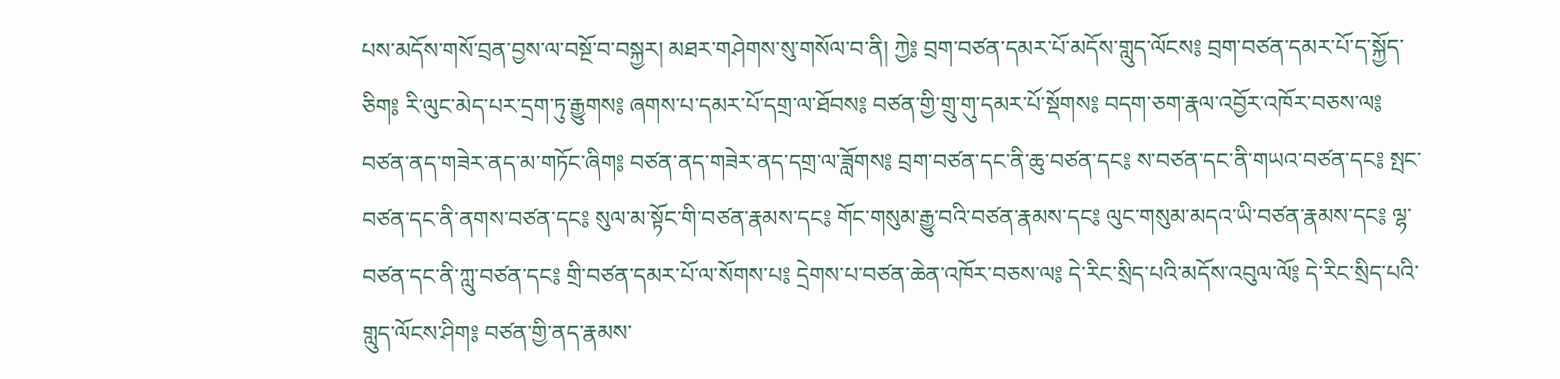པས་མདོས་གསོ་བྲན་བྱས་ལ་བསྔོ་བ་བསྐྱར། མཐར་གཤེགས་སུ་གསོལ་བ་ནི། ཀྱེ༔ བྲག་བཙན་དམར་པོ་མདོས་གླུད་ལོངས༔ བྲག་བཙན་དམར་པོ་ད་སྐྱོད་ཅིག༔ རི་ལུང་མེད་པར་དྲག་ཏུ་རྒྱུགས༔ ཞགས་པ་དམར་པོ་དགྲ་ལ་ཐོབས༔ བཙན་གྱི་གྲུ་གུ་དམར་པོ་སྡོགས༔ བདག་ཅག་རྣལ་འབྱོར་འཁོར་བཅས་ལ༔ བཙན་ནད་གཟེར་ནད་མ་གཏོང་ཞིག༔ བཙན་ནད་གཟེར་ནད་དགྲ་ལ་ཟློགས༔ བྲག་བཙན་དང་ནི་ཆུ་བཙན་དང༔ ས་བཙན་དང་ནི་གཡའ་བཙན་དང༔ སྤང་བཙན་དང་ནི་ནགས་བཙན་དང༔ སུལ་མ་སྟོང་གི་བཙན་རྣམས་དང༔ གོང་གསུམ་རྒྱུ་བའི་བཙན་རྣམས་དང༔ ལུང་གསུམ་མདའ་ཡི་བཙན་རྣམས་དང༔ ལྷ་བཙན་དང་ནི་ཀླུ་བཙན་དང༔ གྲི་བཙན་དམར་པོ་ལ་སོགས་པ༔ དྲེགས་པ་བཙན་ཆེན་འཁོར་བཅས་ལ༔ དེ་རིང་སྲིད་པའི་མདོས་འབུལ་ལོ༔ དེ་རིང་སྲིད་པའི་གླུད་ལོངས་ཤིག༔ བཙན་གྱི་ནད་རྣམས་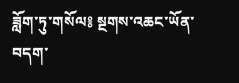ཟློག་ཏུ་གསོལ༔ སྔགས་འཆང་ཡོན་བདག་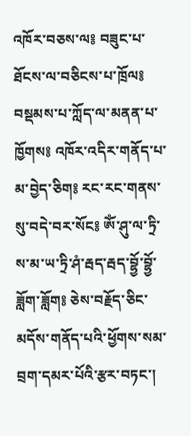འཁོར་བཅས་ལ༔ བཟུང་པ་ཐོངས་ལ་བཅིངས་པ་ཁྲོལ༔ བསྡམས་པ་ཀློད་ལ་མནན་པ་ཁྱོགས༔ འཁོར་འདིར་གནོད་པ་མ་བྱེད་ཅིག༔ རང་རང་གནས་སུ་བདེ་བར་སོང༔ ཨོཾ་ཤུ་ལ་ཏྲི་ས་མ་ཡ་ཏྲི་ཤཾ་རྦད་རྦད་བྷྱོ་བྷྱོ་ཟློག་ཟློག༔ ཅེས་བརྗོད་ཅིང་མདོས་གནོད་པའི་ཕྱོགས་སམ་བྲག་དམར་པོའི་རྩར་བཏང་།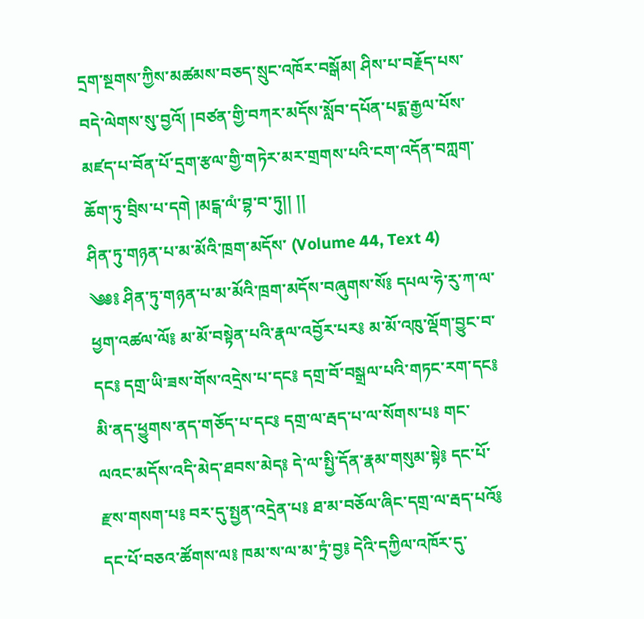དྲག་སྔགས་ཀྱིས་མཚམས་བཅད་སྲུང་འཁོར་བསྒོམ། ཤིས་པ་བརྗོད་པས་བདེ་ལེགས་སུ་བྱའོ། །བཙན་གྱི་བཀར་མདོས་སློབ་དཔོན་པདྨ་རྒྱལ་པོས་མཛད་པ་བོན་པོ་དྲག་རྩལ་གྱི་གཏེར་མར་གྲགས་པའི་ངག་འདོན་བཀླག་ཆོག་ཏུ་བྲིས་པ་དགེ །མངྒ་ལཾ་བྷ་བ་ཏུ།། །།
ཤིན་ཏུ་གཉན་པ་མ་མོའི་ཁྲག་མདོས་ (Volume 44, Text 4)
༄༅༔ ཤིན་ཏུ་གཉན་པ་མ་མོའི་ཁྲག་མདོས་བཞུགས་སོ༔ དཔལ་ཧེ་རུ་ཀ་ལ་ཕྱག་འཚལ་ལོ༔ མ་མོ་བསྟེན་པའི་རྣལ་འབྱོར་པར༔ མ་མོ་འཁུ་ལྡོག་བྱུང་བ་དང༔ དགྲ་ཡི་ཟས་གོས་འདྲེས་པ་དང༔ དགྲ་བོ་བསྒྲལ་པའི་གཏང་རག་དང༔ མི་ནད་ཕྱུགས་ནད་གཅོད་པ་དང༔ དགྲ་ལ་རྦད་པ་ལ་སོགས་པ༔ གང་ལའང་མདོས་འདི་མེད་ཐབས་མེད༔ དེ་ལ་སྤྱི་དོན་རྣམ་གསུམ་སྟེ༔ དང་པོ་རྫས་གསག་པ༔ བར་དུ་སྤྱན་འདྲེན་པ༔ ཐ་མ་བཅོལ་ཞིང་དགྲ་ལ་རྦད་པའོ༔ དང་པོ་བཅའ་ཚོགས་ལ༔ ཁམ་ས་ལ་མ་ཏྲཾ་བྱ༔ དེའི་དཀྱིལ་འཁོར་དུ་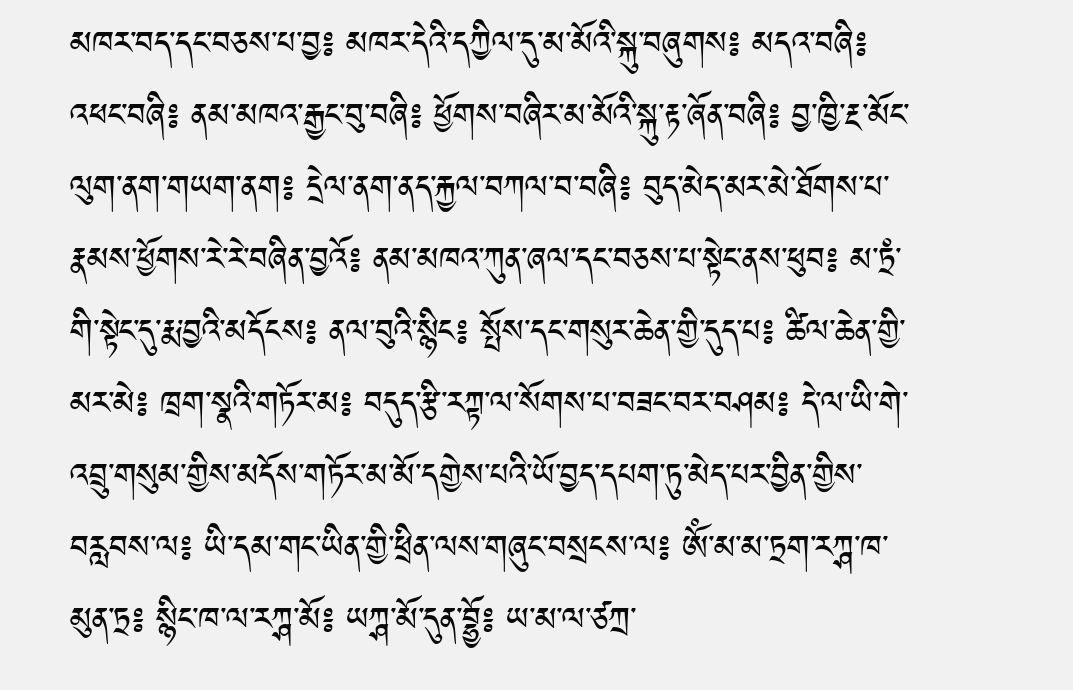མཁར་བད་དང་བཅས་པ་བྱ༔ མཁར་དེའི་དཀྱིལ་དུ་མ་མོའི་སྐུ་བཞུགས༔ མདའ་བཞི༔ འཕང་བཞི༔ ནམ་མཁའ་རྒྱང་བུ་བཞི༔ ཕྱོགས་བཞིར་མ་མོའི་སྐུ་རྟ་ཞོན་བཞི༔ བྱ་ཁྱི་རྔ་མོང་ལུག་ནག་གཡག་ནག༔ དྲེལ་ནག་ནད་རྐྱལ་བཀལ་བ་བཞི༔ བུད་མེད་མར་མེ་ཐོགས་པ་རྣམས་ཕྱོགས་རེ་རེ་བཞིན་བྱའོ༔ ནམ་མཁའ་ཀུན་ཞལ་དང་བཅས་པ་སྟེང་ནས་ཕུབ༔ མ་ཏྲཾ་གི་སྟེང་དུ་རྨ་བྱའི་མདོངས༔ ནལ་བུའི་སྙིང༔ སྤོས་དང་གསུར་ཆེན་གྱི་དུད་པ༔ ཚིལ་ཆེན་གྱི་མར་མེ༔ ཁྲག་སྣའི་གཏོར་མ༔ བདུད་རྩི་རཀྟ་ལ་སོགས་པ་བཟང་བར་བཤམ༔ དེ་ལ་ཡི་གེ་འབྲུ་གསུམ་གྱིས་མདོས་གཏོར་མ་མོ་དགྱེས་པའི་ཡོ་བྱད་དཔག་ཏུ་མེད་པར་བྱིན་གྱིས་བརླབས་ལ༔ ཡི་དམ་གང་ཡིན་གྱི་ཕྲིན་ལས་གཞུང་བསྲངས་ལ༔ ཨོཾ་མ་མ་ཏྲག་རཀྴ་ཁ་མུན་ཏྲ༔ སྙིང་ཁ་ལ་རཀྴ་མོ༔ ཡཀྴ་མོ་དུན་བྷྱོ༔ ཡ་མ་ལ་ཙཀྲ་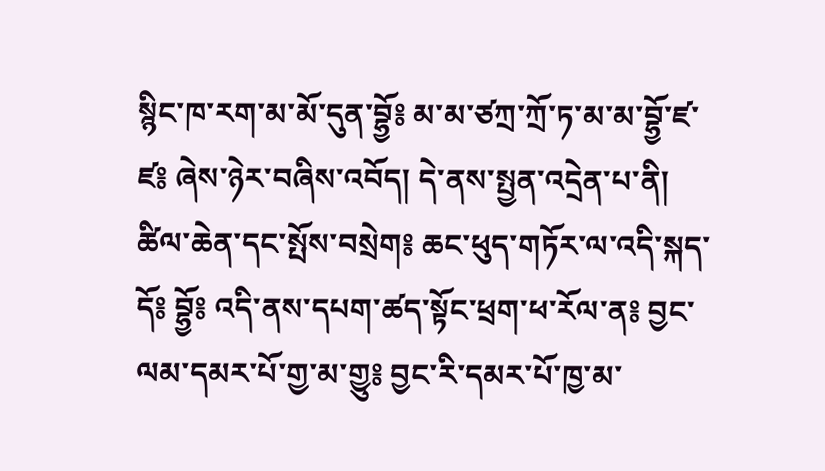སྙིང་ཁ་རག་མ་མོ་དུན་བྷྱོ༔ མ་མ་ཙཀྲ་ཀྲོ་ཏ་མ་མ་བྷྱོ་ཛ་ཛ༔ ཞེས་ཉེར་བཞིས་འབོད། དེ་ནས་སྤྱན་འདྲེན་པ་ནི། ཚིལ་ཆེན་དང་སྤོས་བསྲེག༔ ཆང་ཕུད་གཏོར་ལ་འདི་སྐད་དོ༔ བྷྱོ༔ འདི་ནས་དཔག་ཚད་སྟོང་ཕྲག་ཕ་རོལ་ན༔ བྱང་ལམ་དམར་པོ་གྱ་མ་གྱུ༔ བྱང་རི་དམར་པོ་ཁྱ་མ་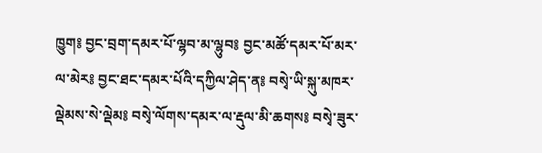ཁྱུག༔ བྱང་བྲག་དམར་པོ་ལྷབ་མ་ལྷུབ༔ བྱང་མཚོ་དམར་པོ་མར་ལ་མེར༔ བྱང་ཐང་དམར་པོའི་དཀྱིལ་ཤེད་ན༔ བསྭེ་ཡི་སྐུ་མཁར་ལྡེམས་སེ་ལྡེམ༔ བསྭེ་ལོགས་དམར་ལ་རྡུལ་མི་ཆགས༔ བསྭེ་ཟུར་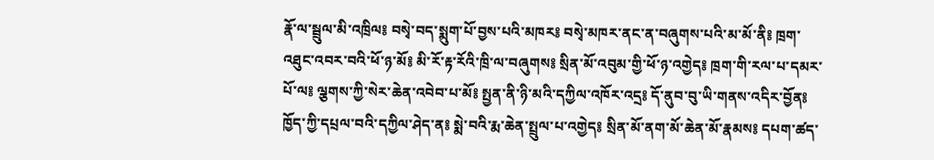རྣོ་ལ་སྦྲུལ་མི་འཁྲིལ༔ བསྭེ་བད་སྨུག་པོ་བྱས་པའི་མཁར༔ བསྭེ་མཁར་ནང་ན་བཞུགས་པའི་མ་མོ་ནི༔ ཁྲག་འཐུང་འབར་བའི་ཕོ་ཉ་མོ༔ མི་རོ་རྟ་རོའི་ཁྲི་ལ་བཞུགས༔ སྲིན་མོ་འབུམ་གྱི་ཕོ་ཉ་འགྱེད༔ ཁྲག་གི་རལ་པ་དམར་པོ་ལ༔ ལྕགས་ཀྱི་སེར་ཆེན་འབེབ་པ་མོ༔ སྤྱན་ནི་ཉི་མའི་དཀྱིལ་འཁོར་འདྲ༔ དོ་ནུབ་བུ་ཡི་གནས་འདིར་བྱོན༔ ཁྱོད་ཀྱི་དཔྲལ་བའི་དཀྱིལ་ཤེད་ན༔ སྨེ་བའི་རྨ་ཆེན་སྤྲུལ་པ་འགྱེད༔ སྲིན་མོ་ནག་མོ་ཆེན་མོ་རྣམས༔ དཔག་ཚད་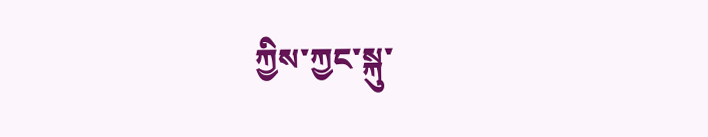ཀྱིས་ཀྱང་སྐུ་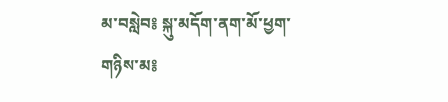མ་བསླེབ༔ སྐུ་མདོག་ནག་མོ་ཕྱག་གཉིས་མ༔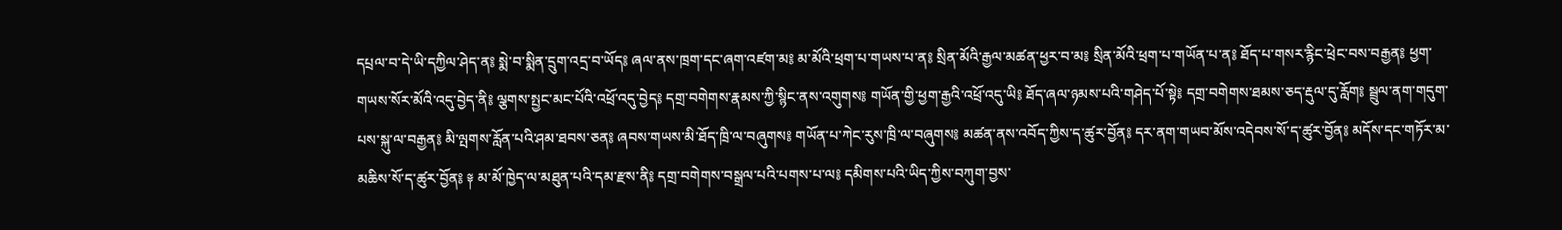དཔྲལ་བ་དེ་ཡི་དཀྱིལ་ཤེད་ན༔ སྨེ་བ་སྨིན་དྲུག་འདྲ་བ་ཡོད༔ ཞལ་ནས་ཁྲག་དང་ཞག་འཛག་མ༔ མ་མོའི་ཕྲག་པ་གཡས་པ་ན༔ སྲིན་མོའི་རྒྱལ་མཚན་ཕྱར་བ་མ༔ སྲིན་མོའི་ཕྲག་པ་གཡོན་པ་ན༔ ཐོད་པ་གསར་རྙིང་ཕྲེང་བས་བརྒྱན༔ ཕྱག་གཡས་སོར་མོའི་འདུ་བྱེད་ནི༔ ལྕགས་སྤྱང་མང་པོའི་འཕྲོ་འདུ་བྱེད༔ དགྲ་བགེགས་རྣམས་ཀྱི་སྙིང་ནས་འགུགས༔ གཡོན་གྱི་ཕྱག་རྒྱའི་འཕྲོ་འདུ་ཡི༔ ཐོད་ཞལ་ཉམས་པའི་གཤེད་པོ་སྟེ༔ དགྲ་བགེགས་ཐམས་ཅད་རྡུལ་དུ་རློག༔ སྦྲུལ་ནག་གདུག་པས་སྐུ་ལ་བརྒྱན༔ མི་ལྤགས་རློན་པའི་ཤམ་ཐབས་ཅན༔ ཞབས་གཡས་མི་ཐོད་ཁྲི་ལ་བཞུགས༔ གཡོན་པ་ཀེང་རུས་ཁྲི་ལ་བཞུགས༔ མཚན་ནས་འབོད་ཀྱིས་ད་ཚུར་བྱོན༔ དར་ནག་གཡབ་མོས་འདེབས་སོ་ད་ཚུར་བྱོན༔ མདོས་དང་གཏོར་མ་མཆིས་སོ་ད་ཚུར་བྱོན༔ ༈ མ་མོ་ཁྱེད་ལ་མཐུན་པའི་དམ་རྫས་ནི༔ དགྲ་བགེགས་བསྒྲལ་པའི་པགས་པ་ལ༔ དམིགས་པའི་ཡིད་ཀྱིས་བཀུག་བྱས་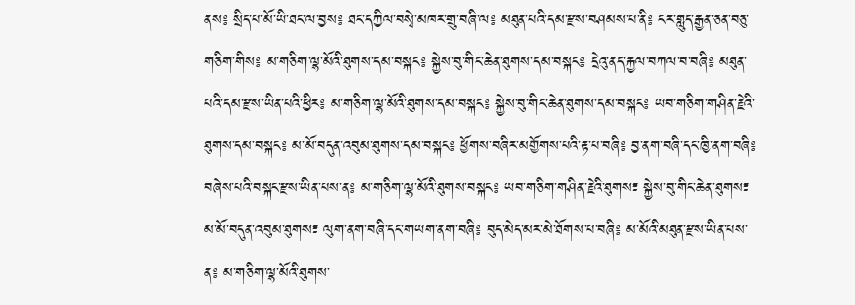ནས༔ སྲིད་པ་མོ་ཡི་ཐང་ལ་བྱས༔ ཐང་དཀྱིལ་བསྭེ་མཁར་གྲུ་བཞི་ལ༔ མཐུན་པའི་དམ་རྫས་བཤམས་པ་ནི༔ ངར་གླུད་རྒྱན་ཅན་བཅུ་གཅིག་གིས༔ མ་གཅིག་ལྷ་མོའི་ཐུགས་དམ་བསྐང༔ སྐྱེས་བུ་གིང་ཆེན་ཐུགས་དམ་བསྐང༔ དྲེའུ་ནད་རྐྱལ་བཀལ་བ་བཞི༔ མཐུན་པའི་དམ་རྫས་ཡིན་པའི་ཕྱིར༔ མ་གཅིག་ལྷ་མོའི་ཐུགས་དམ་བསྐང༔ སྐྱེས་བུ་གིང་ཆེན་ཐུགས་དམ་བསྐང༔ ཡབ་གཅིག་གཤིན་རྗེའི་ཐུགས་དམ་བསྐང༔ མ་མོ་བདུན་འབུམ་ཐུགས་དམ་བསྐང༔ ཕྱོགས་བཞིར་མགྱོགས་པའི་རྟ་པ་བཞི༔ བྱ་ནག་བཞི་དང་ཁྱི་ནག་བཞི༔ བཞེས་པའི་བསྐང་རྫས་ཡིན་པས་ན༔ མ་གཅིག་ལྷ་མོའི་ཐུགས་བསྐང༔ ཡབ་གཅིག་གཤིན་རྗེའི་ཐུགས༴ སྐྱེས་བུ་གིང་ཆེན་ཐུགས༴ མ་མོ་བདུན་འབུམ་ཐུགས༴ ལུག་ནག་བཞི་དང་གཡག་ནག་བཞི༔ བུད་མེད་མར་མེ་ཐོགས་པ་བཞི༔ མ་མོའི་མཐུན་རྫས་ཡིན་པས་ན༔ མ་གཅིག་ལྷ་མོའི་ཐུགས་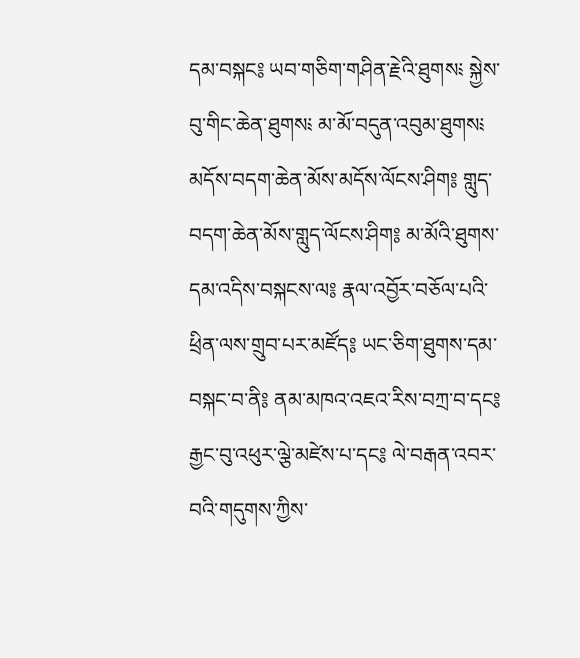དམ་བསྐང༔ ཡབ་གཅིག་གཤིན་རྗེའི་ཐུགས༴ སྐྱེས་བུ་གིང་ཆེན་ཐུགས༴ མ་མོ་བདུན་འབུམ་ཐུགས༴ མདོས་བདག་ཆེན་མོས་མདོས་ལོངས་ཤིག༔ གླུད་བདག་ཆེན་མོས་གླུད་ལོངས་ཤིག༔ མ་མོའི་ཐུགས་དམ་འདིས་བསྐངས་ལ༔ རྣལ་འབྱོར་བཅོལ་པའི་ཕྲིན་ལས་གྲུབ་པར་མཛོད༔ ཡང་ཅིག་ཐུགས་དམ་བསྐང་བ་ནི༔ ནམ་མཁའ་འཇའ་རིས་བཀྲ་བ་དང༔ རྒྱང་བུ་འཕུར་ལྕེ་མཛེས་པ་དང༔ ལེ་བརྒན་འབར་བའི་གདུགས་ཀྱིས་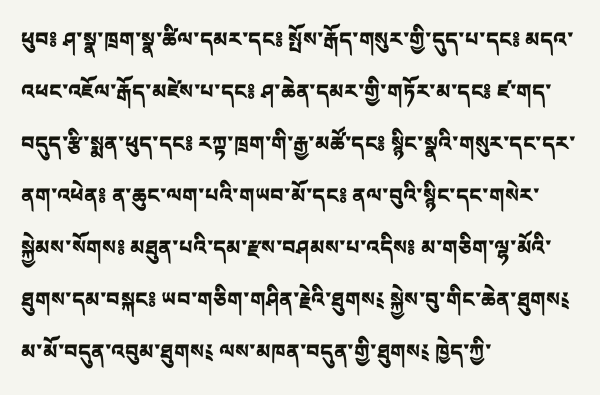ཕུབ༔ ཤ་སྣ་ཁྲག་སྣ་ཚིལ་དམར་དང༔ སྤོས་རྒོད་གསུར་གྱི་དུད་པ་དང༔ མདའ་འཕང་འཇོལ་རྒོད་མཛེས་པ་དང༔ ཤ་ཆེན་དམར་གྱི་གཏོར་མ་དང༔ ཛ་གད་བདུད་རྩི་སྨན་ཕུད་དང༔ རཀྟ་ཁྲག་གི་རྒྱ་མཚོ་དང༔ སྙིང་སྣའི་གསུར་དང་དར་ནག་འཕེན༔ ན་ཆུང་ལག་པའི་གཡབ་མོ་དང༔ ནལ་བུའི་སྙིང་དང་གསེར་སྐྱེམས་སོགས༔ མཐུན་པའི་དམ་རྫས་བཤམས་པ་འདིས༔ མ་གཅིག་ལྷ་མོའི་ཐུགས་དམ་བསྐང༔ ཡབ་གཅིག་གཤིན་རྗེའི་ཐུགས༴ སྐྱེས་བུ་གིང་ཆེན་ཐུགས༴ མ་མོ་བདུན་འབུམ་ཐུགས༴ ལས་མཁན་བདུན་གྱི་ཐུགས༴ ཁྱེད་ཀྱི་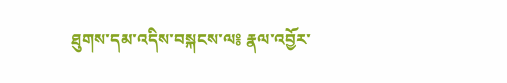ཐུགས་དམ་འདིས་བསྐངས་ལ༔ རྣལ་འབྱོར་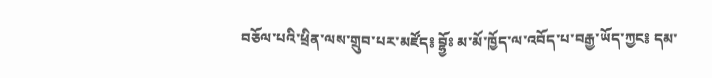བཅོལ་པའི་ཕྲིན་ལས་གྲུབ་པར་མཛོད༔ བྷྱོཿ མ་མོ་ཁྱོད་ལ་འབོད་པ་བརྒྱ་ཡོད་ཀྱང༔ དམ་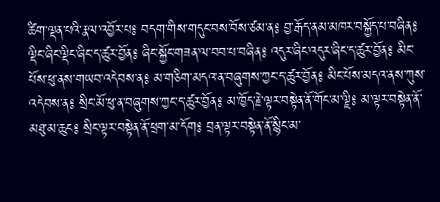ཚིག་ལྡན་པའི་རྣལ་འབྱོར་པ༔ བདག་གིས་གདུང་བས་བོས་ཙམ་ན༔ བྱ་རྒོད་ནམ་མཁར་བསྐྱོད་པ་བཞིན༔ ལྡིང་ཞིང་ལྡིང་ཞིང་ད་ཚུར་བྱོན༔ ཞིང་སྐྱོང་གཟན་ལ་བབ་པ་བཞིན༔ འདུར་ཞིང་འདུར་ཞིང་ད་ཚུར་བྱོན༔ མིང་པོས་ཕུ་ནས་གཡབ་འདེབས་ན༔ མ་གཅིག་མདའ་ན་བཞུགས་ཀྱང་ད་ཚུར་བྱོན༔ མིང་པོས་མདའ་ནས་ཀུས་འདེབས་ན༔ སྲིང་མོ་ཕུ་ན་བཞུགས་ཀྱང་ད་ཚུར་བྱོན༔ མ་ཁྱོད་རྗེ་ལྟར་བསྟེན་ནོ་གོང་མ་ལྗི༔ མ་ལྟར་བསྟེན་ནོ་མཐུ་མ་ཆུང༔ སྲིང་ལྟར་བསྟེན་ནོ་ཕྲག་མ་དོག༔ བྲན་ལྟར་བསྟེན་ནོ་སྙིང་མ་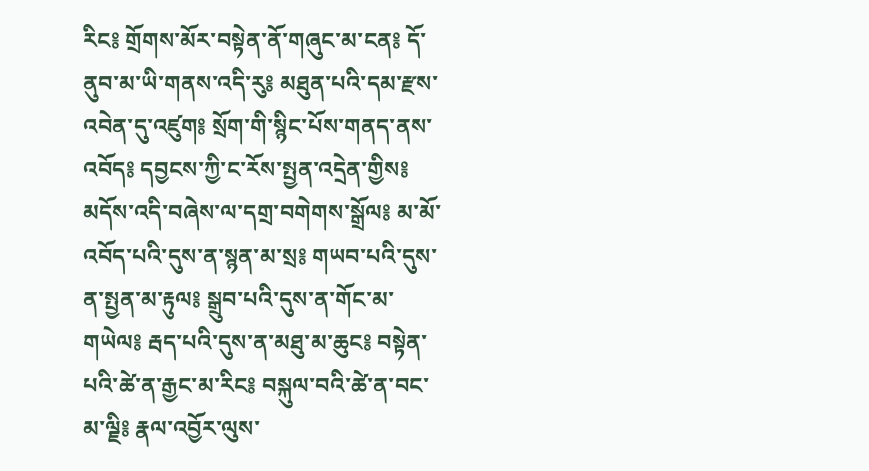རིང༔ གྲོགས་མོར་བསྟེན་ནོ་གཞུང་མ་ངན༔ དོ་ནུབ་མ་ཡི་གནས་འདི་རུ༔ མཐུན་པའི་དམ་རྫས་འབེན་དུ་འཛུག༔ སྲོག་གི་སྙིང་པོས་གནད་ནས་འབོད༔ དབྱངས་ཀྱི་ང་རོས་སྤྱན་འདྲེན་གྱིས༔ མདོས་འདི་བཞེས་ལ་དགྲ་བགེགས་སྒྲོལ༔ མ་མོ་འབོད་པའི་དུས་ན་སྙན་མ་སྲ༔ གཡབ་པའི་དུས་ན་སྤྱན་མ་རྟུལ༔ སྒྲུབ་པའི་དུས་ན་གོང་མ་གཡེལ༔ རྦད་པའི་དུས་ན་མཐུ་མ་ཆུང༔ བསྟེན་པའི་ཚེ་ན་རྒྱང་མ་རིང༔ བསྐུལ་བའི་ཚེ་ན་བང་མ་ལྗི༔ རྣལ་འབྱོར་ལུས་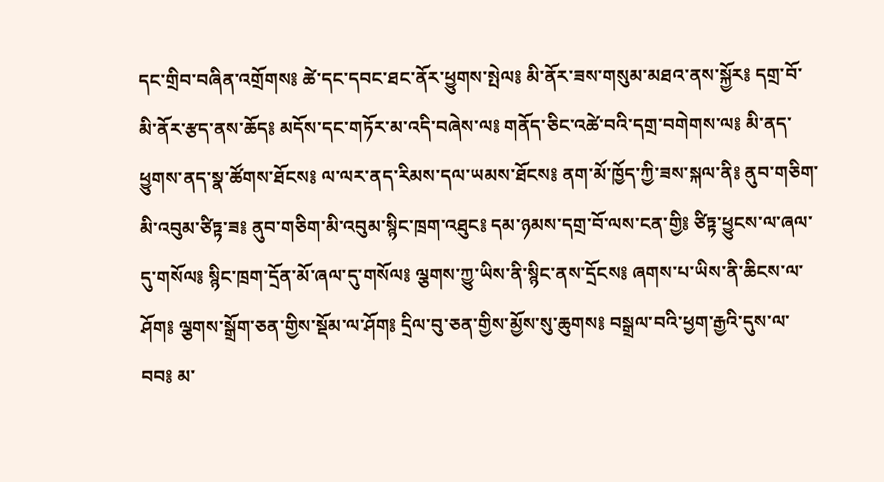དང་གྲིབ་བཞིན་འགྲོགས༔ ཚེ་དང་དབང་ཐང་ནོར་ཕྱུགས་སྤེལ༔ མི་ནོར་ཟས་གསུམ་མཐའ་ནས་སྐྱོར༔ དགྲ་བོ་མི་ནོར་རྩད་ནས་ཆོད༔ མདོས་དང་གཏོར་མ་འདི་བཞེས་ལ༔ གནོད་ཅིང་འཚེ་བའི་དགྲ་བགེགས་ལ༔ མི་ནད་ཕྱུགས་ནད་སྣ་ཚོགས་ཐོངས༔ ལ་ལར་ནད་རིམས་དལ་ཡམས་ཐོངས༔ ནག་མོ་ཁྱོད་ཀྱི་ཟས་སྐལ་ནི༔ ནུབ་གཅིག་མི་འབུམ་ཙིཏྟ་ཟ༔ ནུབ་གཅིག་མི་འབུམ་སྙིང་ཁྲག་འཐུང༔ དམ་ཉམས་དགྲ་བོ་ལས་ངན་གྱི༔ ཙིཏྟ་ཕྱུངས་ལ་ཞལ་དུ་གསོལ༔ སྙིང་ཁྲག་དྲོན་མོ་ཞལ་དུ་གསོལ༔ ལྕགས་ཀྱུ་ཡིས་ནི་སྙིང་ནས་དྲོངས༔ ཞགས་པ་ཡིས་ནི་ཆིངས་ལ་ཤོག༔ ལྕགས་སྒྲོག་ཅན་གྱིས་སྡོམ་ལ་ཤོག༔ དྲིལ་བུ་ཅན་གྱིས་མྱོས་སུ་ཆུགས༔ བསྒྲལ་བའི་ཕྱག་རྒྱའི་དུས་ལ་བབ༔ མ་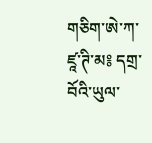གཅིག་ཨེ་ཀ་ཛཱ་ཊི་མ༔ དགྲ་བོའི་ཡུལ་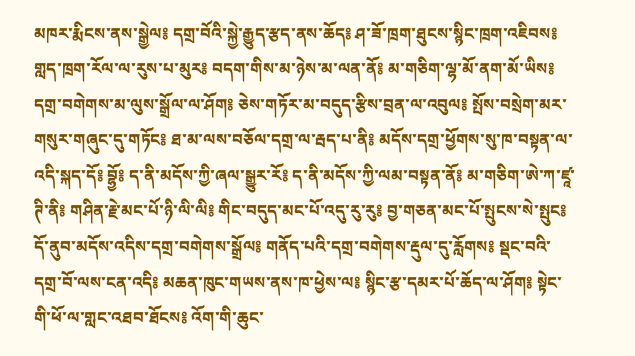མཁར་རྨིངས་ནས་སྒྱེལ༔ དགྲ་བོའི་སྐྱེ་རྒྱུད་རྩད་ནས་ཆོད༔ ཤ་ཟོ་ཁྲག་ཐུངས་སྙིང་ཁྲག་འཇིབས༔ གླད་ཁྲག་རོལ་ལ་རུས་པ་མུར༔ བདག་གིས་མ་ཉེས་མ་ལན་ནོ༔ མ་གཅིག་ལྷ་མོ་ནག་མོ་ཡིས༔ དགྲ་བགེགས་མ་ལུས་སྒྲོལ་ལ་ཤོག༔ ཅེས་གཏོར་མ་བདུད་རྩིས་བྲན་ལ་འབུལ༔ སྤོས་བསྲེག་མར་གསུར་གཞུང་དུ་གཏོང༔ ཐ་མ་ལས་བཅོལ་དགྲ་ལ་རྦད་པ་ནི༔ མདོས་དགྲ་ཕྱོགས་སུ་ཁ་བསྟན་ལ་འདི་སྐད་དོ༔ བྷྱོ༔ ད་ནི་མདོས་ཀྱི་ཞལ་སྒྱུར་རོ༔ ད་ནི་མདོས་ཀྱི་ལམ་བསྟན་ནོ༔ མ་གཅིག་ཨེ་ཀ་ཛཱ་ཊི་ནི༔ གཤིན་རྗེ་མང་པོ་ཉི་ལི་ལི༔ གིང་བདུད་མང་པོ་འདུ་རུ་རུ༔ བྱ་གཅན་མང་པོ་སྤུངས་སེ་སྤུང༔ དོ་ནུབ་མདོས་འདིས་དགྲ་བགེགས་སྒྲོལ༔ གནོད་པའི་དགྲ་བགེགས་རྡུལ་དུ་རློགས༔ སྡང་བའི་དགྲ་བོ་ལས་ངན་འདི༔ མཆན་ཁུང་གཡས་ནས་ཁ་ཕྱེས་ལ༔ སྙིང་རྩ་དམར་པོ་ཆོད་ལ་ཤོག༔ སྟེང་གི་ཕོ་ལ་གླང་འཐབ་ཐོངས༔ འོག་གི་ཆུང་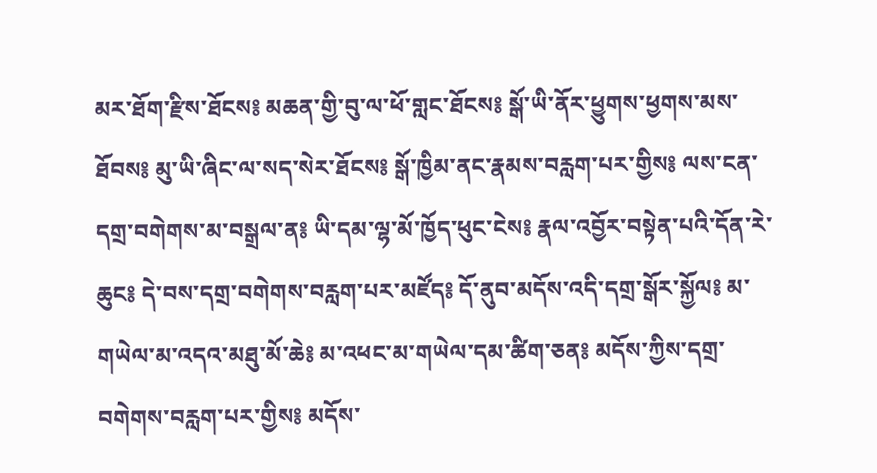མར་ཐོག་རྫིས་ཐོངས༔ མཆན་གྱི་བུ་ལ་ཕོ་གླང་ཐོངས༔ སྒོ་ཡི་ནོར་ཕྱུགས་ཕྱགས་མས་ཐོབས༔ མུ་ཡི་ཞིང་ལ་སད་སེར་ཐོངས༔ སྒོ་ཁྱིམ་ནང་རྣམས་བརླག་པར་གྱིས༔ ལས་ངན་དགྲ་བགེགས་མ་བསྒྲལ་ན༔ ཡི་དམ་ལྷ་མོ་ཁྱོད་ཕུང་ངེས༔ རྣལ་འབྱོར་བསྟེན་པའི་དོན་རེ་ཆུང༔ དེ་བས་དགྲ་བགེགས་བརླག་པར་མཛོད༔ དོ་ནུབ་མདོས་འདི་དགྲ་སྒོར་སྐྱོལ༔ མ་གཡེལ་མ་འདའ་མཐུ་མོ་ཆེ༔ མ་འཕང་མ་གཡེལ་དམ་ཚིག་ཅན༔ མདོས་ཀྱིས་དགྲ་བགེགས་བརླག་པར་གྱིས༔ མདོས་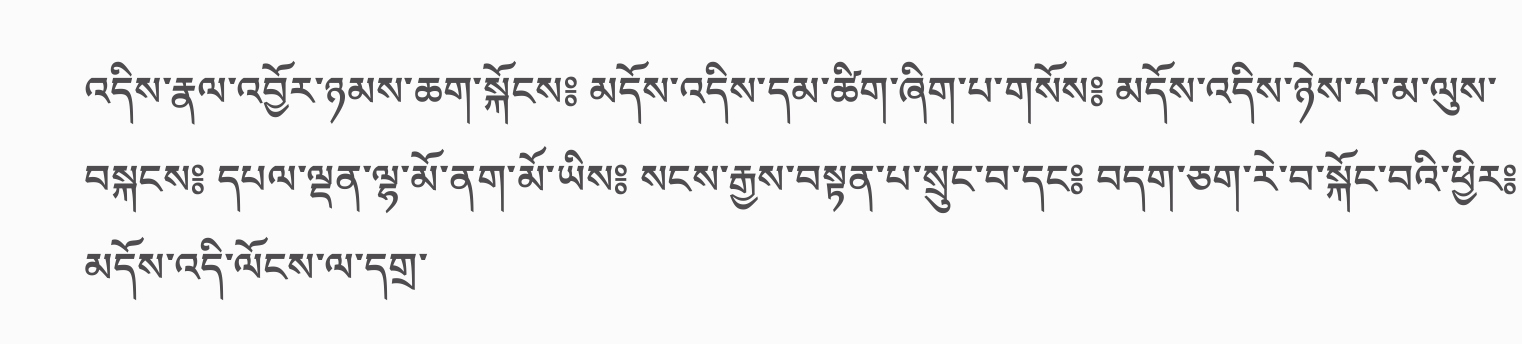འདིས་རྣལ་འབྱོར་ཉམས་ཆག་སྐོངས༔ མདོས་འདིས་དམ་ཚིག་ཞིག་པ་གསོས༔ མདོས་འདིས་ཉེས་པ་མ་ལུས་བསྐངས༔ དཔལ་ལྡན་ལྷ་མོ་ནག་མོ་ཡིས༔ སངས་རྒྱས་བསྟན་པ་སྲུང་བ་དང༔ བདག་ཅག་རེ་བ་སྐོང་བའི་ཕྱིར༔ མདོས་འདི་ལོངས་ལ་དགྲ་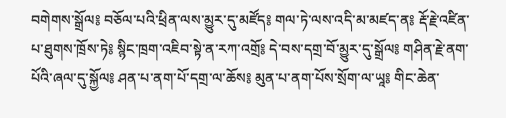བགེགས་སྒྲོལ༔ བཅོལ་པའི་ཕྲིན་ལས་མྱུར་དུ་མཛོད༔ གལ་ཏེ་ལས་འདི་མ་མཛད་ན༔ རྡོ་རྗེ་འཛིན་པ་ཐུགས་ཁྲོས་ཏེ༔ སྙིང་ཁྲག་འཇིབ་སྟེ་ན་རཀ་འགྲོ༔ དེ་བས་དགྲ་བོ་མྱུར་དུ་སྒྲོལ༔ གཤིན་རྗེ་ནག་པོའི་ཞལ་དུ་སྐྱོལ༔ ཤན་པ་ནག་པོ་དགྲ་ལ་ཆོས༔ མུན་པ་ནག་པོས་སྲོག་ལ་ཡཱ༔ གིང་ཆེན་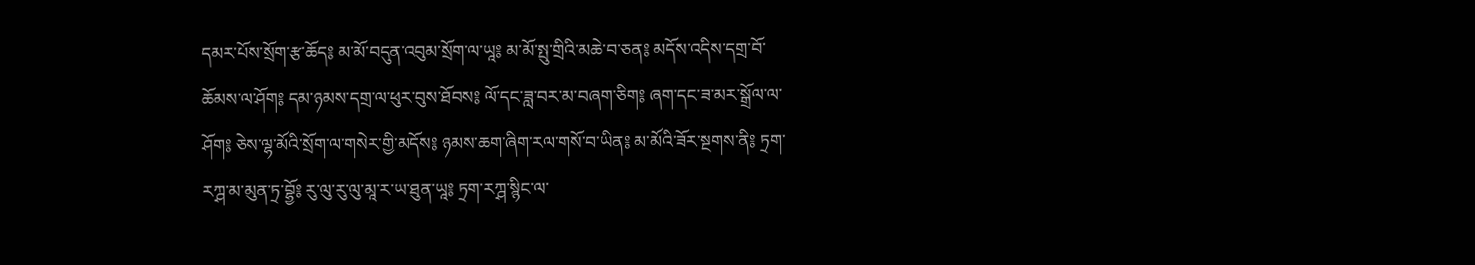དམར་པོས་སྲོག་རྩ་ཆོད༔ མ་མོ་བདུན་འབུམ་སྲོག་ལ་ཡཱ༔ མ་མོ་སྤུ་གྲིའི་མཆེ་བ་ཅན༔ མདོས་འདིས་དགྲ་བོ་ཆོམས་ལ་ཤོག༔ དམ་ཉམས་དགྲ་ལ་ཕུར་བུས་ཐོབས༔ ལོ་དང་ཟླ་བར་མ་བཞག་ཅིག༔ ཞག་དང་ཟ་མར་སྒྲོལ་ལ་ཤོག༔ ཅེས་ལྷ་མོའི་སྲོག་ལ་གསེར་གྱི་མདོས༔ ཉམས་ཆག་ཞིག་རལ་གསོ་བ་ཡིན༔ མ་མོའི་ཟོར་སྔགས་ནི༔ ཏྲག་རཀྴ་མ་མུན་ཏྲ་བྷྱོ༔ རུ་ལུ་རུ་ལུ་མཱ་ར་ཡ་ཐུན་ཡཱ༔ ཏྲག་རཀྴ་སྙིང་ལ་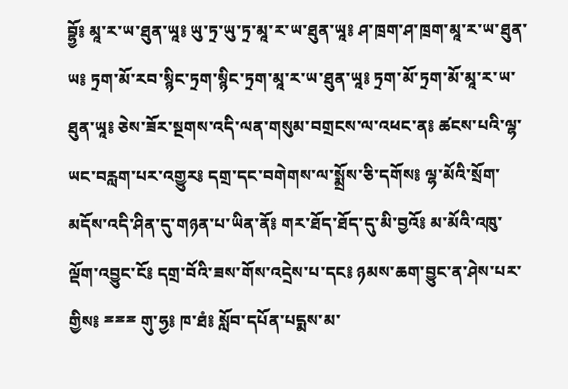བྷྱོ༔ མཱ་ར་ཡ་ཐུན་ཡཱ༔ ཡུ་ཏྲ་ཡུ་ཏྲ་མཱ་ར་ཡ་ཐུན་ཡཱ༔ ཤ་ཁྲག་ཤ་ཁྲག་མཱ་ར་ཡ་ཐུན་ཡ༔ ཏྲག་མོ་རབ་སྙིང་ཏྲག་སྙིང་ཏྲག་མཱ་ར་ཡ་ཐུན་ཡཱ༔ ཏྲག་མོ་ཏྲག་མོ་མཱ་ར་ཡ་ཐུན་ཡཱ༔ ཅེས་ཟོར་སྔགས་འདི་ལན་གསུམ་བགྲངས་ལ་འཕང་ན༔ ཚངས་པའི་ལྷ་ཡང་བརླག་པར་འགྱུར༔ དགྲ་དང་བགེགས་ལ་སྨྲོས་ཅི་དགོས༔ ལྷ་མོའི་སྲོག་མདོས་འདི་ཤིན་དུ་གཉན་པ་ཡིན་ནོ༔ གར་ཐོད་ཐོད་དུ་མི་བྱའོ༔ མ་མོའི་འཁུ་ལྡོག་འབྱུང་ངོ༔ དགྲ་བོའི་ཟས་གོས་འདྲེས་པ་དང༔ ཉམས་ཆག་བྱུང་ན་ཤེས་པར་གྱིས༔ ྈྈྈ གུ་ཧྱ༔ ཁ་ཐཾ༔ སློབ་དཔོན་པདྨས་མ་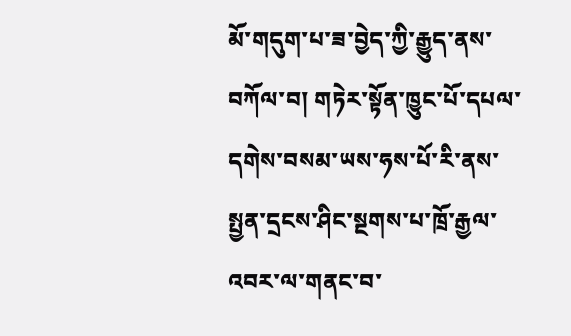མོ་གདུག་པ་ཟ་བྱེད་ཀྱི་རྒྱུད་ནས་བཀོལ་བ། གཏེར་སྟོན་ཁྱུང་པོ་དཔལ་དགེས་བསམ་ཡས་ཧས་པོ་རི་ནས་སྤྱན་དྲངས་ཤིང་སྔགས་པ་ཁྲོ་རྒྱལ་འབར་ལ་གནང་བ་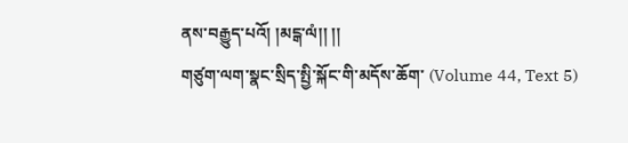ནས་བརྒྱུད་པའོ། །མངྒ་ལཾ།། །།
གཙུག་ལག་སྣང་སྲིད་སྤྱི་སྐོང་གི་མདོས་ཆོག་ (Volume 44, Text 5)